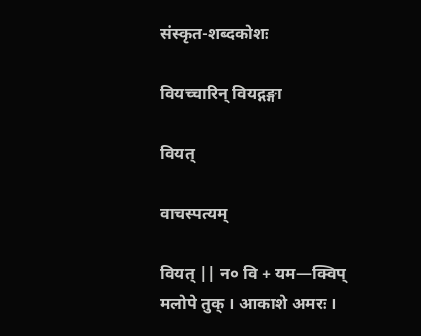संस्कृत-शब्दकोशः

वियच्चारिन् वियद्गङ्गा

वियत्

वाचस्पत्यम्

वियत् || न० वि + यम—क्विप् मलोपे तुक् । आकाशे अमरः ।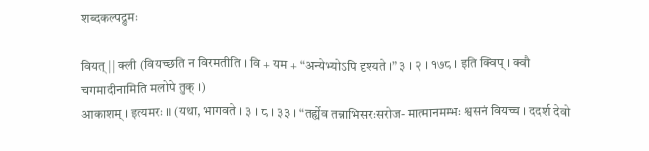शब्दकल्पद्रुमः

वियत् || क्ली (वियच्छति न विरमतीति । वि + यम + “अन्येभ्योऽपि दृश्यते ।” ३ । २ । १७८ । इति क्विप् । क्वौ चगमादीनामिति मलोपे तुक् ।)
आकाशम् । इत्यमरः ॥ (यथा, भागवते । ३ । ८ । ३३ । “तर्ह्येव तन्नाभिसरःसरोज- मात्मानमम्भः श्वसनं वियच्च । ददर्श देवो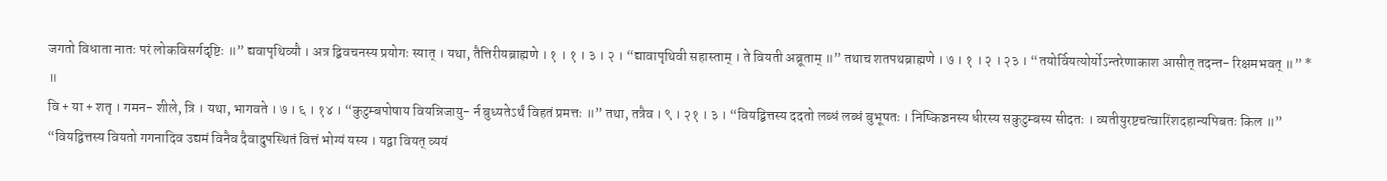जगतो विधाता नातः परं लोकविसर्गदृष्टिः ॥” द्यवापृथिव्यौ । अत्र द्बिवचनस्य प्रयोगः स्यात् । यथा, तैत्तिरीयब्राह्मणे । १ । १ । ३ । २ । “द्यावापृथिवी सहास्ताम् । ते वियती अब्रूताम् ॥” तथाच शतपथब्राह्मणे । ७ । १ । २ । २३ । “तयोर्वियत्योर्योऽन्तरेणाकाश आसीत् तदन्त- रिक्षमभवत् ॥” * ॥
वि + या + शतृ । गमन- शीले, त्रि । यथा, भागवते । ७ । ६ । १४ । “कुटुम्बपोषाय वियन्निजायु- र्न बुध्यतेऽर्थं विहतं प्रमत्तः ॥” तथा, तत्रैव । ९ । २१ । ३ । “वियद्बित्तस्य ददतो लब्धं लब्धं बुभूषतः । निष्किञ्चनस्य धीरस्य सकुटुम्बस्य सीदतः । व्यतीयुरष्टचत्वारिंशदहान्यपिबतः किल ॥” “वियद्वित्तस्य वियतो गगनादिव उद्यमं विनैव दैवादुपस्थितं वित्तं भोग्यं यस्य । यद्वा वियत् व्ययं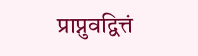प्राप्नुवद्वित्तं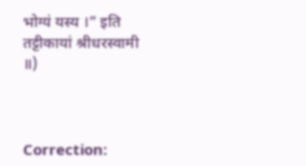भोग्यं यस्य ।” इति तट्टीकायां श्रीधरस्वामी ॥)



Correction: